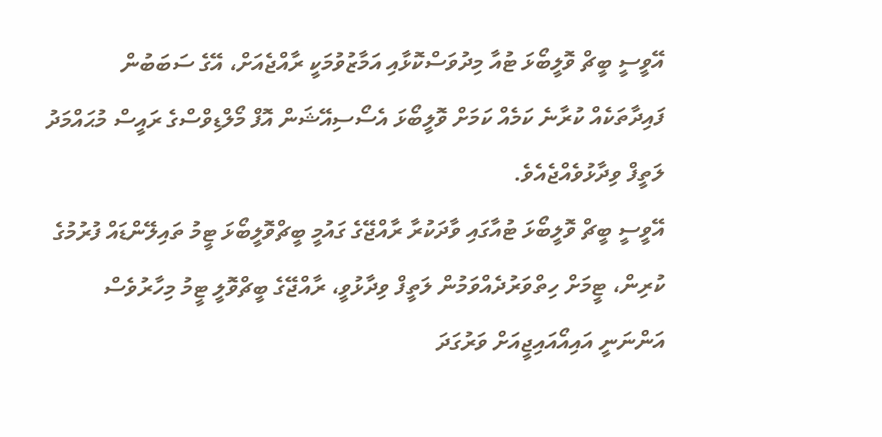އޭވީސީ ބީޗް ވޮލީބޯޅަ ޓުއާ މިދުވަސްކޮޅާއި އަމާޒުވުމަކީ ރާއްޖެއަށް، އޭގެ ސަބަބުން ފައިދާތަކެއް ކުރާނެ ކަމެއް ކަމަށް ވޮލީބޯޅަ އެސޯސިއޭޝަން އޮފް މޯލްޑިވްސްގެ ރައީސް މުޙައްމަދު ލަތީފް ވިދާޅުވެއްޖެއެވެ.
އޭވީސީ ބީޗް ވޮލީބޯޅަ ޓުއާގައި ވާދަކުރާ ރާއްޖޭގެ ގައުމީ ބީޗްވޮލީބޯޅަ ޓީމު ތައިލޭންޑައް ފުރުމުގެ ކުރިން، ޓީމަށް ހިތްވަރުދެއްވަމުން ލަތީފް ވިދާޅުވީ، ރާއްޖޭގެ ބީޗްވޮލީ ޓީމު މިހާރުވެސް އަންނަނީ އައިއޯއައިޖީއަށް ވަރުގަދަ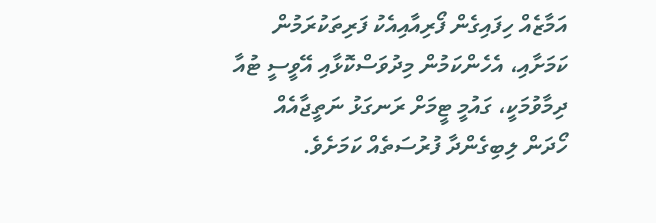އަމާޒެއް ހިފައިގެން ފޯރިއާއިއެކު ފަރިތަކުރަމުން ކަމަށާއި، އެހެންކަމުން މިދުވަސްކޮޅާއި އޭވީސީ ޓުއާ ދިމާވުމަކީ، ގައުމީ ޓީމަށް ރަނގަޅު ނަތީޖާއެއް ހޯދަން ލިބިގެންދާ ފުރުސަތެއް ކަމަށެވެ.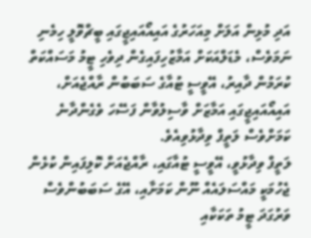އަދި މުޅިން އަލަށް މިއަހަރުގެ އައިއޯއައިޖީގައި ބީޗްވޮލީ ހިމެނި ނަމަވެސް، މެޑަލްއަކަށް އަމާޒުހިފައިގެން ދިވެހި ޓީމު މަސައްކަތް ކުރަމުން ދާއިރު، އޭވީސީ ޓުއާގެ ސަބަބުން ރާއްޖެއަށް، އައިއޯއައިޖީގައި އަމާޒަށް ވާސިލުވާން ފަސޭހަ ވެގެންދާނެ ކަމަށްވެސް ލަތީފް ވިދާޅުވިއެވެ.
ލަތީފް ވިދާޅުވީ، އޭވީސީ ޓުއާގައި، ރާއްޖެއަށް ކޮލިފައިން ކުޅެން ޖެހުމަކީ މައްސަލައެއް ނޫން ކަމަށާއި، އޭގެ ސަބަބުންވެސް ވަރުގަދަ ޓީމު ތަކަކާއި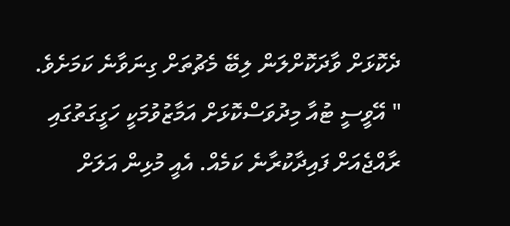ދެކޮޅަށް ވާދަކޮށްލަން ލިބޭ މެޗުތަށް ގިނަވާނެ ކަމަށެވެ.
" އޭވީސީ ޓުއާ މިދުވަސްކޮޅަށް އަމާޒުވުމަކީ ހަގީގަތުގައި ރާއްޖެއަށް ފައިދާކުރާނެ ކަމެއް. އެއީ މުޅިން އަލަށް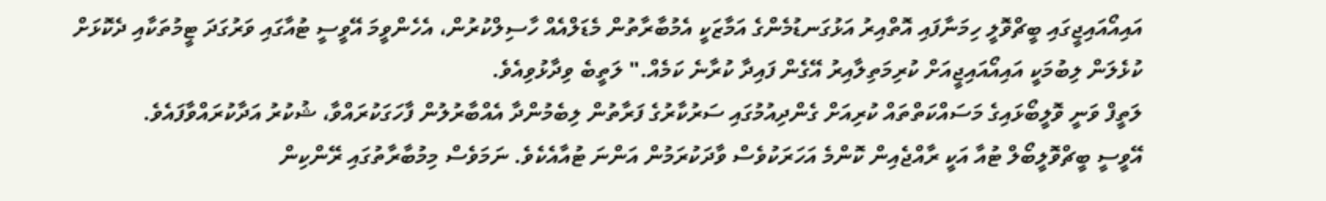އައިއޯއައިޖީގައި ބީޗްވޮލީ ހިމަނާފައި އޮތްއިރު އަޅުގަނޑުމެންގެ އަމާޒަކީ އެމުބާރާތުން މެޑަލްއެއް ހާސިލްކުރުން، އެހެންވީމަ އޭވީސީ ޓުއާގައި ވަރުގަދަ ޓީމުތަކާއި ދެކޮޅަށް ކުޅެލަން ލިބުމަކީ އައިއޯއައިޖީއަށް ކުރިމަތިލާއިރު އޭގެން ފައިދާ ކުރާނެ ކަމެއް." ލަތީބެ ވިދާޅުވިއެވެ.
ލަތީފް ވަނީ ވޮލީބޯޅައިގެ މަސައްކަތްތައް ކުރިއަށް ގެންދިއުމުގައި ސަރުކާރުގެ ފަރާތުން ލިބެމުންދާ އެއްބާރުލުން ފާހަގަކުރައްވާ، ޝުކުރު އަދާކުރައްވާފައެވެ.
އޭވީސީ ބީޗްވޮލީބޯލް ޓުއާ އަކީ ރާއްޖެއިން ކޮންމެ އަހަރަކުވެސް ވާދަކުރަމުން އަންނަ ޓުއާއެކެވެ. ނަމަވެސް މިމުބާރާތުގައި ރޭންކިން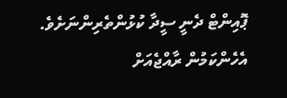ޕޮއިންޓް ދެނީ ސީދާ ކުޅުންތެރިންނަށެވެ. އެހެންކަމުން ރާއްޖެއަށް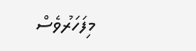މިފަހަރުވެސް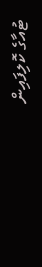ޓުއާގެ ކޮލިފައިން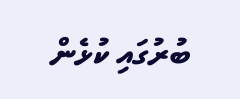ބުރުގައި ކުޅެން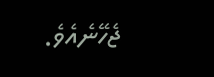ޖެހޭނެއެވެ.